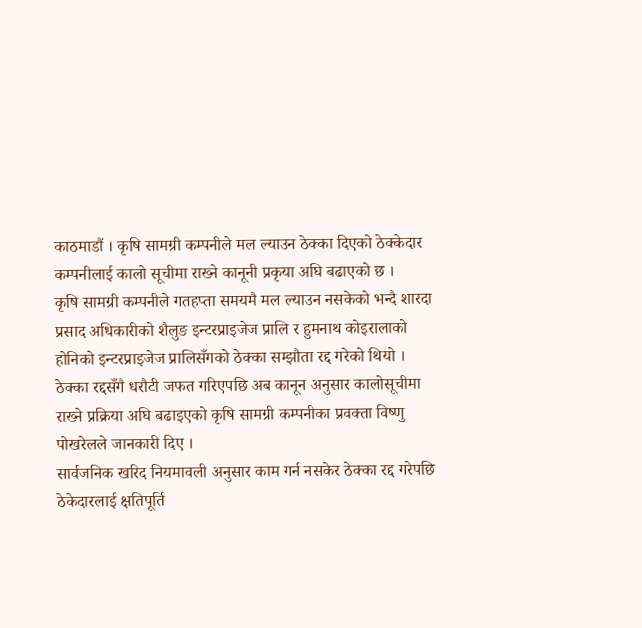काठमाडौं । कृषि सामग्री कम्पनीले मल ल्याउन ठेक्का दिएको ठेक्केदार कम्पनीलाई कालो सूचीमा राख्ने कानूनी प्रकृया अघि बढाएको छ ।
कृषि सामग्री कम्पनीले गतहप्ता समयमै मल ल्याउन नसकेको भन्दै शारदा प्रसाद अधिकारीको शैलुङ इन्टरप्राइजेज प्रालि र हुमनाथ कोइरालाको होनिको इन्टरप्राइजेज प्रालिसँगको ठेक्का सम्झौता रद्द गरेको थियो ।
ठेक्का रद्दसँगै धरौटी जफत गरिएपछि अब कानून अनुसार कालोसूचीमा राख्ने प्रक्रिया अघि बढाइएको कृषि सामग्री कम्पनीका प्रवक्ता विष्णु पोखरेलले जानकारी दिए ।
सार्वजनिक खरिद नियमावली अनुसार काम गर्न नसकेर ठेक्का रद्द गरेपछि ठेकेदारलाई क्षतिपूर्ति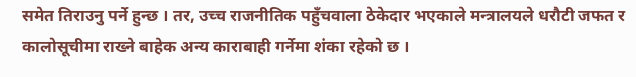समेत तिराउनु पर्ने हुन्छ । तर, उच्च राजनीतिक पहुँचवाला ठेकेदार भएकाले मन्त्रालयले धरौटी जफत र कालोसूचीमा राख्ने बाहेक अन्य काराबाही गर्नेमा शंका रहेको छ ।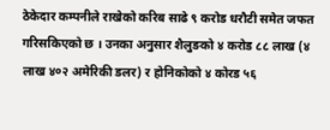ठेकेदार कम्पनीले राखेको करिब साढे ९ करोड धरौटी समेत जफत गरिसकिएको छ । उनका अनुसार शैलुङको ४ करोड ८८ लाख (४ लाख ४०२ अमेरिकी डलर) र होनिकोको ४ कोरड ५६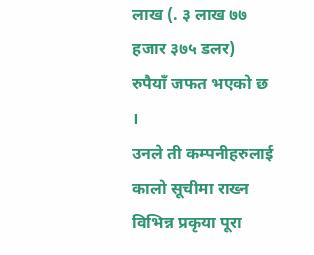लाख (. ३ लाख ७७ हजार ३७५ डलर) रुपैयाँ जफत भएको छ ।
उनले ती कम्पनीहरुलाई कालो सूचीमा राख्न विभिन्न प्रकृया पूरा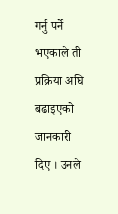गर्नु पर्ने भएकाले ती प्रक्रिया अघि बढाइएको जानकारी दिए । उनले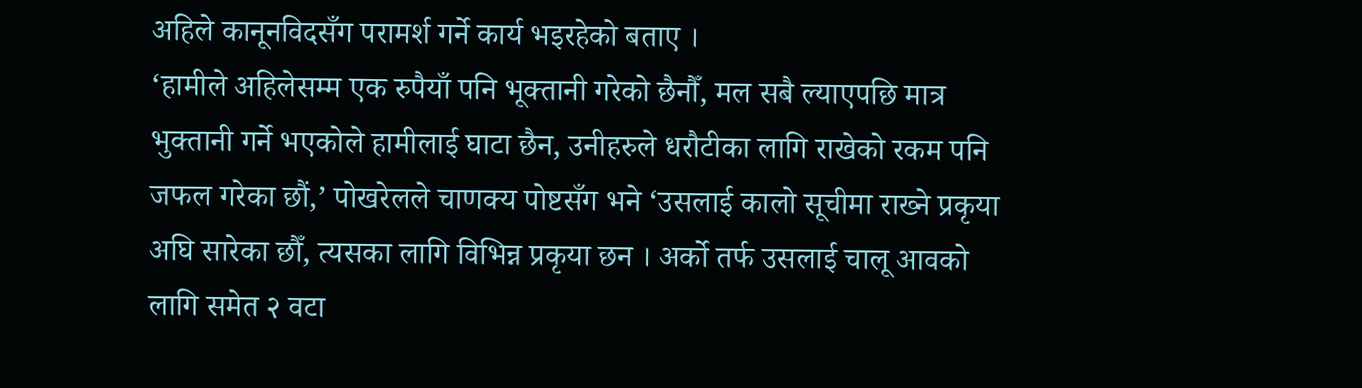अहिले कानूनविदसँग परामर्श गर्ने कार्य भइरहेको बताए ।
‘हामीले अहिलेसम्म एक रुपैयाँ पनि भूक्तानी गरेको छैनौँ, मल सबै ल्याएपछि मात्र भुक्तानी गर्ने भएकोले हामीलाई घाटा छैन, उनीहरुले धरौटीका लागि राखेको रकम पनि जफल गरेका छौं,’ पोखरेलले चाणक्य पोष्टसँग भने ‘उसलाई कालो सूचीमा राख्ने प्रकृया अघि सारेका छौँ, त्यसका लागि विभिन्न प्रकृया छन । अर्को तर्फ उसलाई चालू आवको लागि समेत २ वटा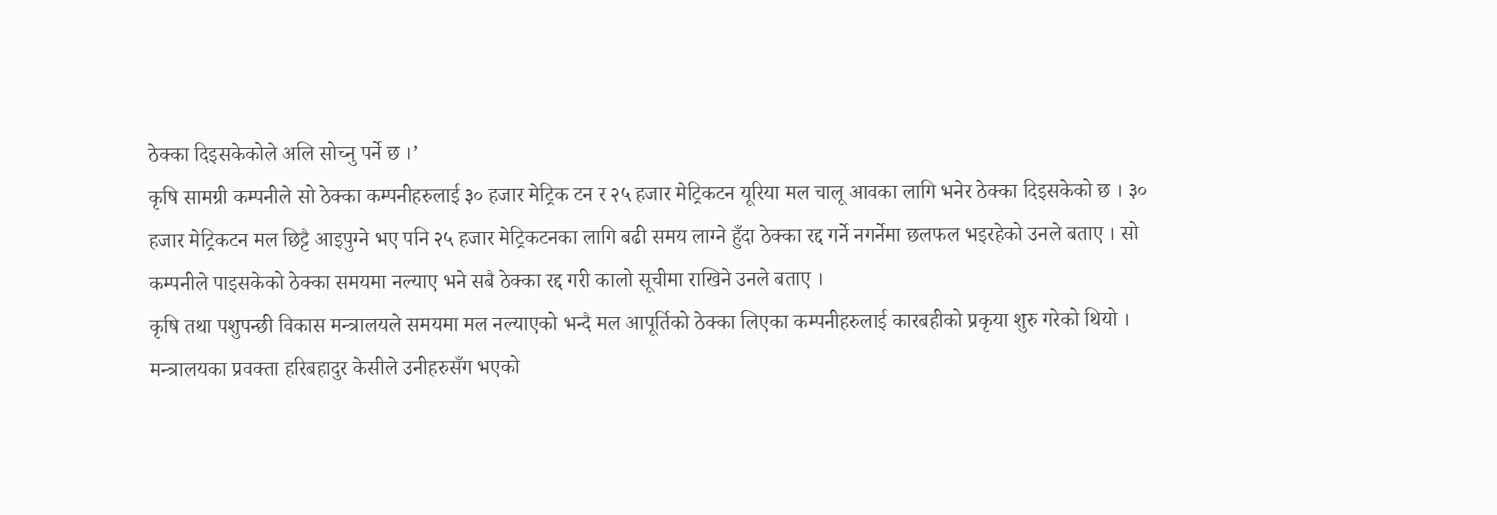ठेक्का दिइसकेकोले अलि सोच्नु पर्ने छ ।’
कृषि सामग्री कम्पनीले सो ठेक्का कम्पनीहरुलाई ३० हजार मेट्रिक टन र २५ हजार मेट्रिकटन यूरिया मल चालू आवका लागि भनेर ठेक्का दिइसकेको छ । ३० हजार मेट्रिकटन मल छिट्टै आइपुग्ने भए पनि २५ हजार मेट्रिकटनका लागि बढी समय लाग्ने हुँदा ठेक्का रद्द गर्ने नगर्नेमा छलफल भइरहेको उनले बताए । सो कम्पनीले पाइसकेको ठेक्का समयमा नल्याए भने सबै ठेक्का रद्द गरी कालो सूचीमा राखिने उनले बताए ।
कृषि तथा पशुपन्छी विकास मन्त्रालयले समयमा मल नल्याएको भन्दै मल आपूर्तिको ठेक्का लिएका कम्पनीहरुलाई कारबहीको प्रकृया शुरु गरेको थियो ।
मन्त्रालयका प्रवक्ता हरिबहादुर केसीले उनीहरुसँग भएको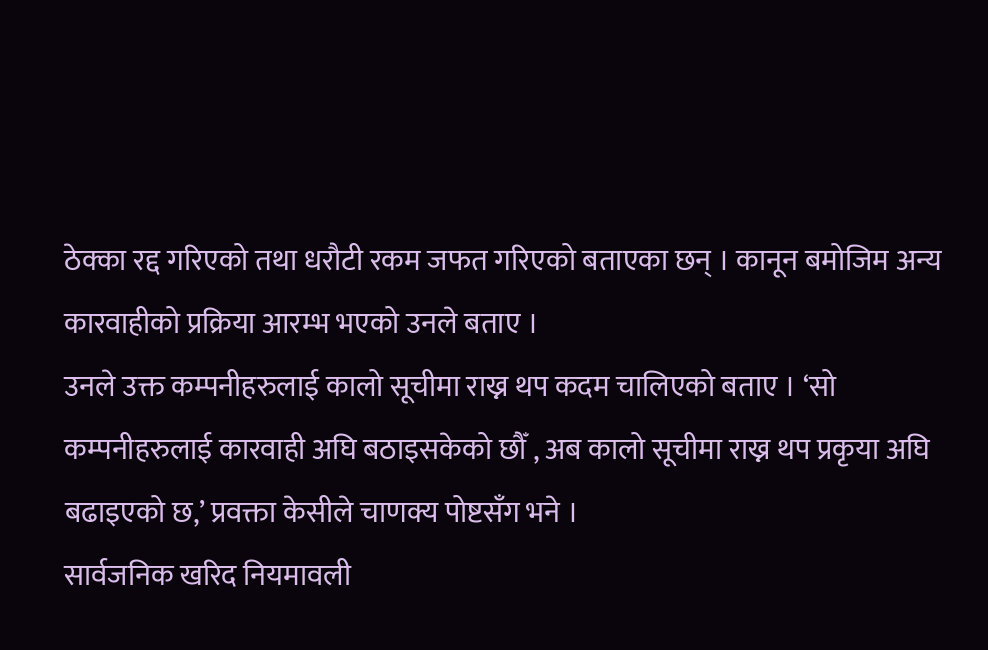ठेक्का रद्द गरिएको तथा धरौटी रकम जफत गरिएको बताएका छन् । कानून बमोजिम अन्य कारवाहीको प्रक्रिया आरम्भ भएको उनले बताए ।
उनले उक्त कम्पनीहरुलाई कालो सूचीमा राख्न थप कदम चालिएको बताए । ‘सो कम्पनीहरुलाई कारवाही अघि बठाइसकेको छौँ , अब कालो सूचीमा राख्न थप प्रकृया अघि बढाइएको छ,’ प्रवक्ता केसीले चाणक्य पोष्टसँग भने ।
सार्वजनिक खरिद नियमावली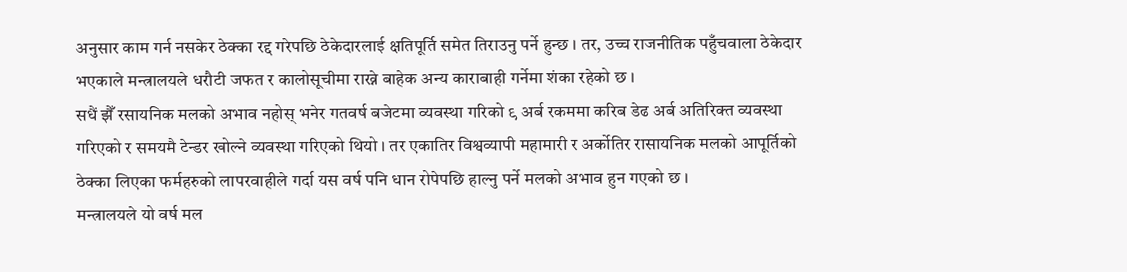अनुसार काम गर्न नसकेर ठेक्का रद्द गरेपछि ठेकेदारलाई क्षतिपूर्ति समेत तिराउनु पर्ने हुन्छ । तर, उच्च राजनीतिक पहुँचवाला ठेकेदार भएकाले मन्त्रालयले धरौटी जफत र कालोसूचीमा राख्ने बाहेक अन्य काराबाही गर्नेमा शंका रहेको छ ।
सधैं झैँ रसायनिक मलको अभाव नहोस् भनेर गतवर्ष बजेटमा व्यवस्था गरिको ९ अर्ब रकममा करिब डेढ अर्ब अतिरिक्त व्यवस्था गरिएको र समयमै टेन्डर खोल्ने व्यवस्था गरिएको थियो । तर एकातिर विश्वव्यापी महामारी र अर्कोतिर रासायनिक मलको आपूर्तिको ठेक्का लिएका फर्महरुको लापरवाहीले गर्दा यस वर्ष पनि धान रोपेपछि हाल्नु पर्ने मलको अभाव हुन गएको छ ।
मन्त्रालयले यो वर्ष मल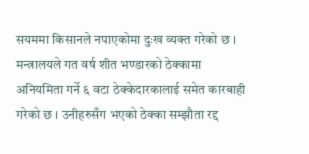सयममा किसानले नपाएकोमा दुःख व्यक्त गरेको छ । मन्त्रालयले गत वर्ष शीत भण्डारको ठेक्कामा अनियमिता गर्ने ६ वटा ठेक्केदारकालाई समेत कारबाही गरेको छ । उनीहरुसँग भएको ठेक्का सम्झौता रद्द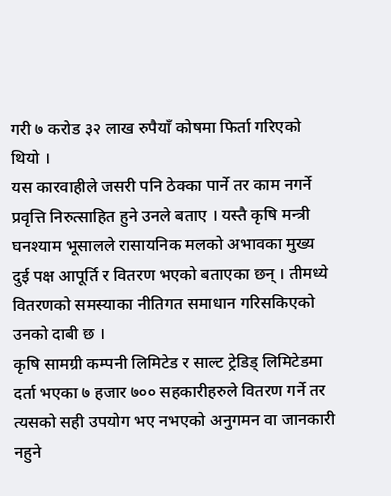गरी ७ करोड ३२ लाख रुपैयाँ कोषमा फिर्ता गरिएको थियो ।
यस कारवाहीले जसरी पनि ठेक्का पार्ने तर काम नगर्ने प्रवृत्ति निरुत्साहित हुने उनले बताए । यस्तै कृषि मन्त्री घनश्याम भूसालले रासायनिक मलको अभावका मुख्य दुई पक्ष आपूर्ति र वितरण भएको बताएका छन् । तीमध्ये वितरणको समस्याका नीतिगत समाधान गरिसकिएको उनको दाबी छ ।
कृषि सामग्री कम्पनी लिमिटेड र साल्ट ट्रेडिड् लिमिटेडमा दर्ता भएका ७ हजार ७०० सहकारीहरुले वितरण गर्ने तर त्यसको सही उपयोग भए नभएको अनुगमन वा जानकारी नहुने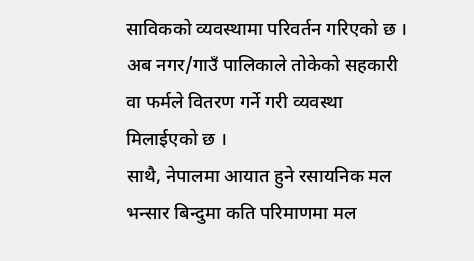साविकको व्यवस्थामा परिवर्तन गरिएको छ । अब नगर/गाउँ पालिकाले तोकेको सहकारी वा फर्मले वितरण गर्ने गरी व्यवस्था मिलाईएको छ ।
साथै, नेपालमा आयात हुने रसायनिक मल भन्सार बिन्दुमा कति परिमाणमा मल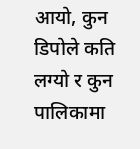आयो, कुन डिपोले कति लग्यो र कुन पालिकामा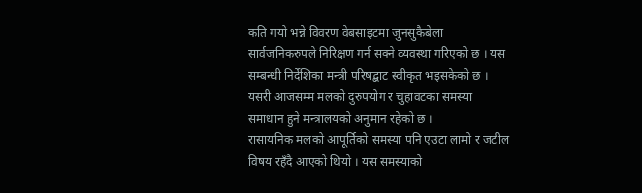कति गयो भन्ने विवरण वेबसाइटमा जुनसुकैबेला सार्वजनिकरुपले निरिक्षण गर्न सक्ने व्यवस्था गरिएको छ । यस सम्बन्धी निर्देशिका मन्त्री परिषद्बाट स्वीकृत भइसकेको छ । यसरी आजसम्म मलको दुरुपयोग र चुहावटका समस्या समाधान हुने मन्त्रालयको अनुमान रहेको छ ।
रासायनिक मलको आपूर्तिको समस्या पनि एउटा लामो र जटील विषय रहँदै आएको थियो । यस समस्याको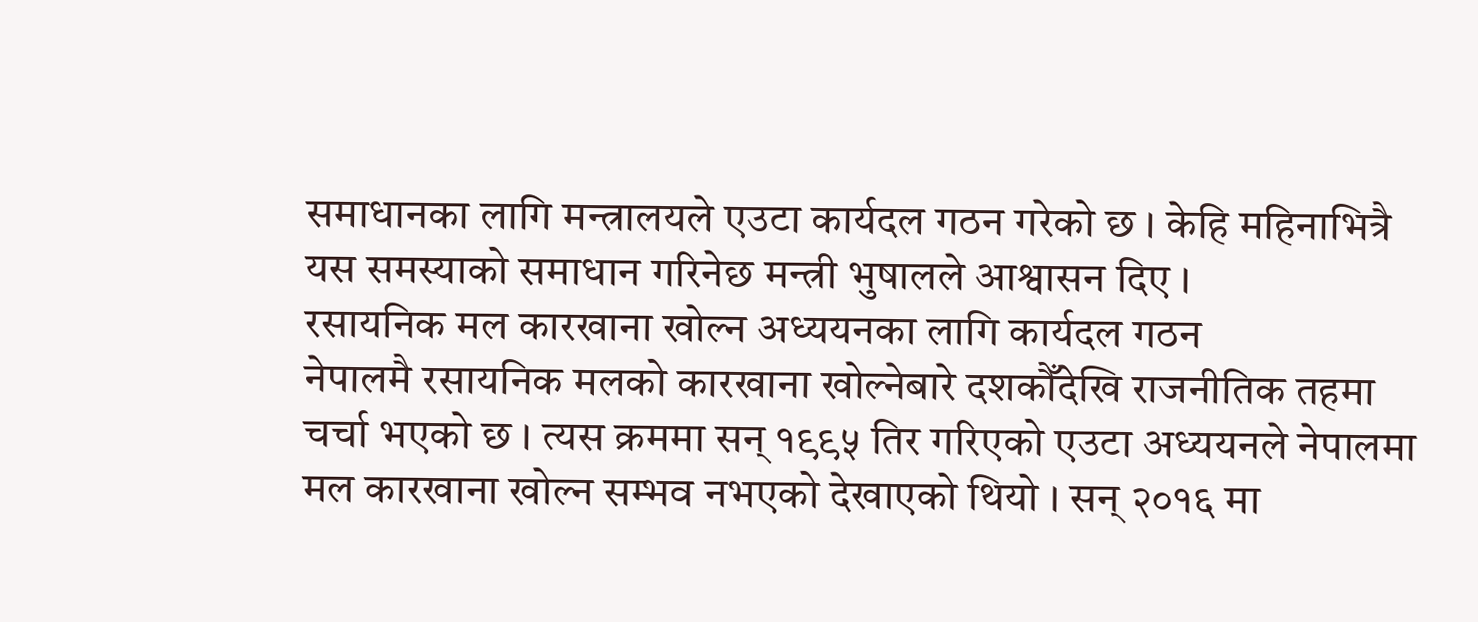समाधानका लागि मन्त्रालयले एउटा कार्यदल गठन गरेको छ । केहि महिनाभित्रै यस समस्याको समाधान गरिनेछ मन्त्री भुषालले आश्वासन दिए ।
रसायनिक मल कारखाना खोल्न अध्ययनका लागि कार्यदल गठन
नेपालमै रसायनिक मलको कारखाना खोल्नेबारे दशकौँदेखि राजनीतिक तहमा चर्चा भएको छ । त्यस क्रममा सन् १९९५ तिर गरिएको एउटा अध्ययनले नेपालमा मल कारखाना खोल्न सम्भव नभएको देखाएको थियो । सन् २०१६ मा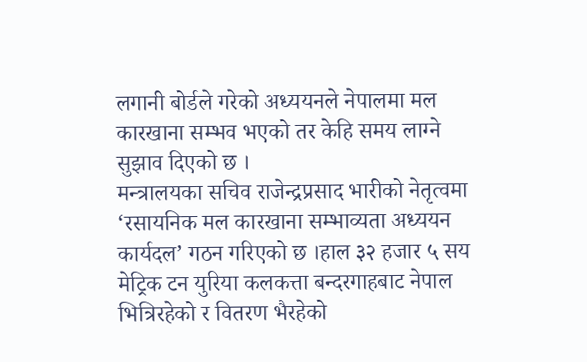लगानी बोर्डले गरेको अध्ययनले नेपालमा मल कारखाना सम्भव भएको तर केहि समय लाग्ने सुझाव दिएको छ ।
मन्त्रालयका सचिव राजेन्द्रप्रसाद भारीको नेतृत्वमा ‘रसायनिक मल कारखाना सम्भाव्यता अध्ययन कार्यदल’ गठन गरिएको छ ।हाल ३२ हजार ५ सय मेट्रिक टन युरिया कलकत्ता बन्दरगाहबाट नेपाल भित्रिरहेको र वितरण भैरहेको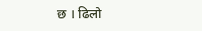छ । ढिलो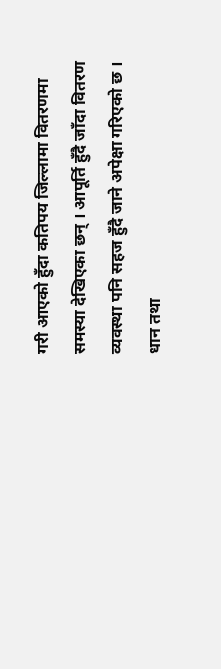गरी आएको हुँदा कतिपय जिल्लामा वितरणमा समस्या देखिएका छन् । आपूर्ति हुँदै जाँदा वितरण व्यवस्था पनि सहज हुँदै जाने अपेक्षा गरिएको छ ।
धान तथा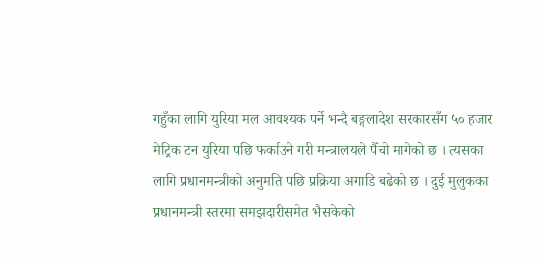गहुँका लागि युरिया मल आवश्यक पर्ने भन्दै बङ्गलादेश सरकारसँग ५० हजार मेट्रिक टन युरिया पछि फर्काउने गरी मन्त्रालयले पैँचो मागेको छ । त्यसका लागि प्रधानमन्त्रीको अनुमति पछि प्रक्रिया अगाडि बढेको छ । दुई मुलुकका प्रधानमन्त्री स्तरमा समझदारीसमेत भैसकेको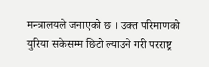मन्त्रालयले जनाएको छ । उक्त परिमाणको युरिया सकेसम्म छिटो ल्याउने गरी परराष्ट्र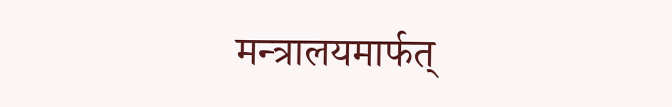मन्त्रालयमार्फत्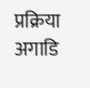प्रक्रिया अगाडि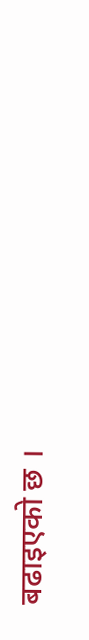बढाइएको छ ।